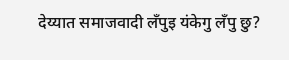देय्यात समाजवादी लँपुइ यंकेगु लँपु छु?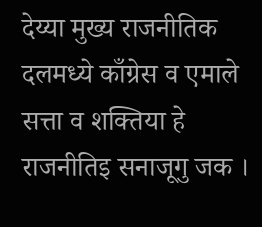देय्या मुख्य राजनीतिक दलमध्ये काँग्रेस व एमाले सत्ता व शक्तिया हे राजनीतिइ सनाजूगु जक ।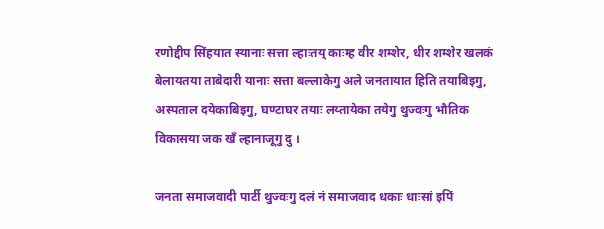रणोद्दीप सिंहयात स्यानाः सत्ता ल्हाःतय् काःम्ह वीर शम्शेर, धीर शम्शेर खलकं बेलायतया ताबेदारी यानाः सत्ता बल्लाकेगु अले जनतायात हिति तयाबिइगु, अस्पताल दयेकाबिइगु, घण्टाघर तयाः लय्तायेका तयेगु थुज्वःगु भौतिक विकासया जक खँ ल्हानाजूगु दु ।

जनता समाजवादी पार्टी थुज्वःगु दलं नं समाजवाद धकाः धाःसां इपिं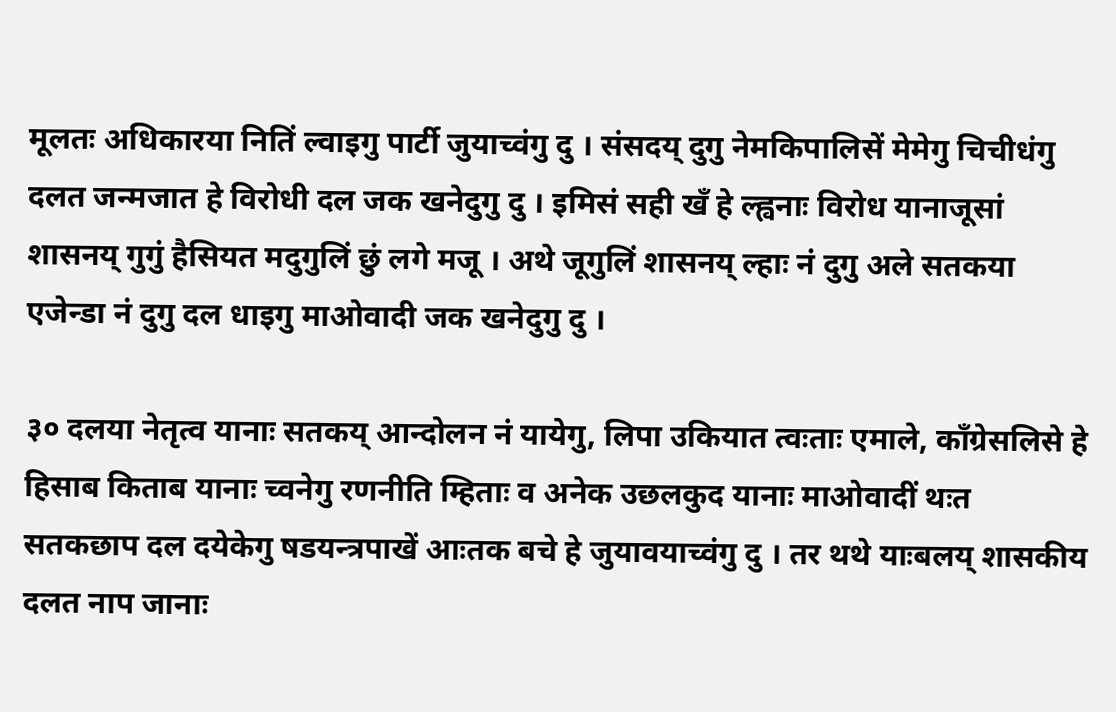मूलतः अधिकारया नितिं ल्वाइगु पार्टी जुयाच्वंगु दु । संसदय् दुगु नेमकिपालिसें मेमेगु चिचीधंगु दलत जन्मजात हे विरोधी दल जक खनेदुगु दु । इमिसं सही खँ हे ल्ह्वनाः विरोध यानाजूसां शासनय् गुगुं हैसियत मदुगुलिं छुं लगे मजू । अथे जूगुलिं शासनय् ल्हाः नं दुगु अले सतकया एजेन्डा नं दुगु दल धाइगु माओवादी जक खनेदुगु दु ।

३० दलया नेतृत्व यानाः सतकय् आन्दोलन नं यायेगु, लिपा उकियात त्वःताः एमाले, काँग्रेसलिसे हे हिसाब किताब यानाः च्वनेगु रणनीति म्हिताः व अनेक उछलकुद यानाः माओवादीं थःत सतकछाप दल दयेकेगु षडयन्त्रपाखें आःतक बचे हे जुयावयाच्वंगु दु । तर थथे याःबलय् शासकीय दलत नाप जानाः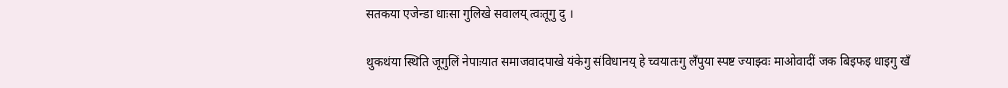सतकया एजेन्डा धाःसा गुलिखे सवालय् त्वःतूगु दु ।

थुकथंया स्थिति जूगुलिं नेपाःयात समाजवादपाखे यंकेगु संविधानय् हे च्वयातःगु लँपुया स्पष्ट ज्याझ्वः माओवादीं जक बिइफइ धाइगु खँ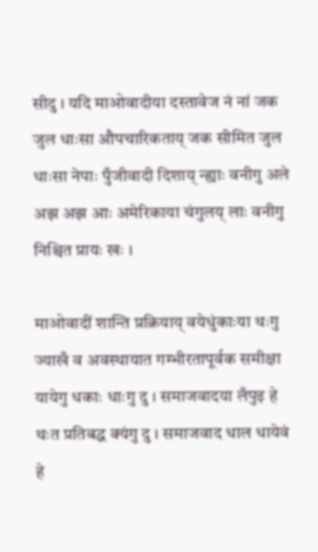सीदु । यदि माओवादीया दस्तावेज नं नां जक जुल धाःसा औपचारिकताय् जक सीमित जुल धाःसा नेपाः पुँजीवादी दिशाय् न्ह्याः वनीगु अले अझ अझ आः अमेरिकाया चंगुलय् लाः वनीगु निश्चित प्रायः खः ।

माओवादीं शान्ति प्रक्रियाय् वयेधुंकाःया थःगु ज्याखँ व अवस्थायात गम्भीरतापूर्वक समीक्षा यायेगु धकाः धाःगु दु । समाजवादया लँपुइ हे थःत प्रतिबद्ध क्यंगु दु । समाजवाद धाल धायेवं हे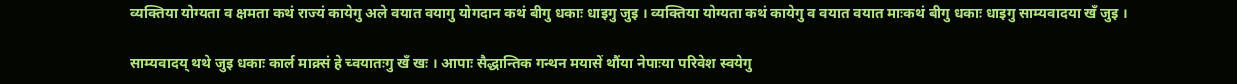व्यक्तिया योग्यता व क्षमता कथं राज्यं कायेगु अले वयात वयागु योगदान कथं बीगु धकाः धाइगु जुइ । व्यक्तिया योग्यता कथं कायेगु व वयात वयात माःकथं बीगु धकाः धाइगु साम्यवादया खँ जुइ ।

साम्यवादय् थथे जुइ धकाः कार्ल माक्र्सं हे च्वयातःगु खँ खः । आपाः सैद्धान्तिक गन्थन मयासें थौंया नेपाःया परिवेश स्वयेगु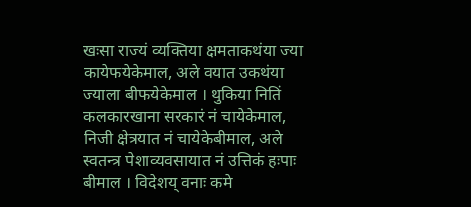खःसा राज्यं व्यक्तिया क्षमताकथंया ज्या कायेफयेकेमाल, अले वयात उकथंया ज्याला बीफयेकेमाल । थुकिया नितिं कलकारखाना सरकारं नं चायेकेमाल, निजी क्षेत्रयात नं चायेकेबीमाल, अले स्वतन्त्र पेशाव्यवसायात नं उत्तिकं हःपाः बीमाल । विदेशय् वनाः कमे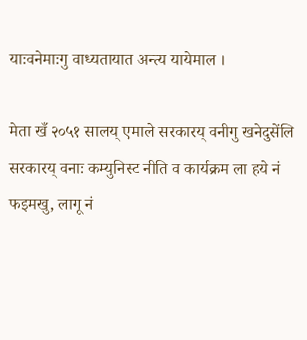याःवनेमाःगु वाध्यतायात अन्त्य यायेमाल ।

मेता खँ २०५१ सालय् एमाले सरकारय् वनीगु खनेदुसेंलि सरकारय् वनाः कम्युनिस्ट नीति व कार्यक्रम ला हये नं फइमखु, लागू नं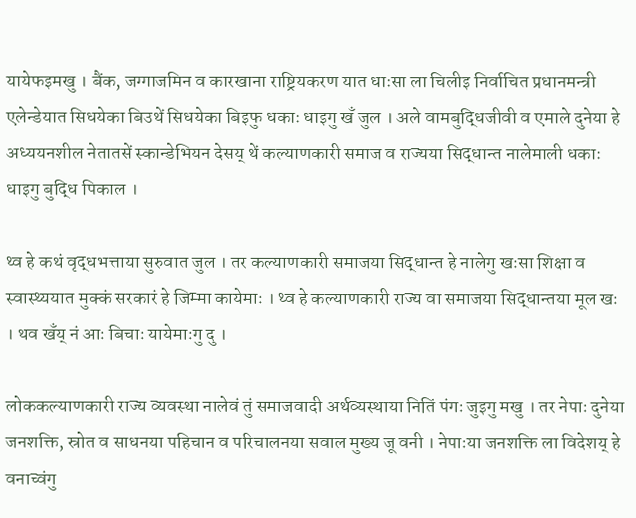यायेफइमखु । बैंक, जग्गाजमिन व कारखाना राष्ट्रियकरण यात धाःसा ला चिलीइ निर्वाचित प्रधानमन्त्री एलेन्डेयात सिधयेका बिउथें सिधयेका बिइफु धकाः धाइगु खँ जुल । अले वामबुद्धिजीवी व एमाले दुनेया हे अध्ययनशील नेतातसें स्कान्डेभियन देसय् थें कल्याणकारी समाज व राज्यया सिद्धान्त नालेमाली धकाः धाइगु बुद्धि पिकाल ।

थ्व हे कथं वृद्धभत्ताया सुरुवात जुल । तर कल्याणकारी समाजया सिद्धान्त हे नालेगु खःसा शिक्षा व स्वास्थ्ययात मुक्कं सरकारं हे जिम्मा कायेमाः । थ्व हे कल्याणकारी राज्य वा समाजया सिद्धान्तया मूल खः । थव खँय् नं आः बिचाः यायेमाःगु दु ।

लोककल्याणकारी राज्य व्यवस्था नालेवं तुं समाजवादी अर्थव्यस्थाया नितिं पंगः जुइगु मखु । तर नेपाः दुनेया जनशक्ति, स्रोत व साधनया पहिचान व परिचालनया सवाल मुख्य जू वनी । नेपाःया जनशक्ति ला विदेशय् हे वनाच्वंगु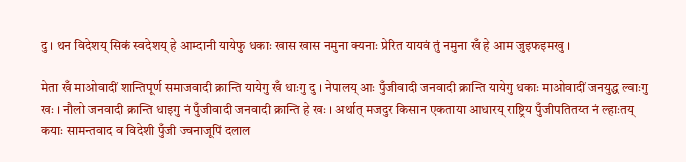दु । थन विदेशय् सिकं स्वदेशय् हे आम्दानी यायेफु धकाः खास खास नमुना क्यनाः प्रेरित यायवं तुं नमुना खँ हे आम जुइफइमखु ।

मेता खँ माओवादीं शान्तिपूर्ण समाजवादी क्रान्ति यायेगु खँ धाःगु दु । नेपालय् आः पुँजीवादी जनवादी क्रान्ति यायेगु धकाः माओवादीं जनयुद्ध ल्वाःगु खः । नौलो जनवादी क्रान्ति धाइगु नं पुँजीवादी जनवादी क्रान्ति हे खः । अर्थात् मजदुर किसान एकताया आधारय् राष्ट्रिय पुँजीपतितय्त नं ल्हाःतय् कयाः सामन्तवाद व विदेशी पुँजी ज्वनाजूपिं दलाल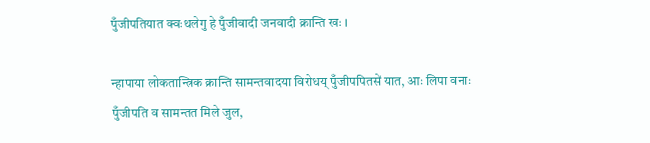पुँजीपतियात क्वःथलेगु हे पुँजीवादी जनवादी क्रान्ति खः ।

न्हापाया लोकतान्त्रिक क्रान्ति सामन्तवादया विरोधय् पुँजीपपितसें यात, आः लिपा वनाः पुँजीपति व सामन्तत मिले जुल,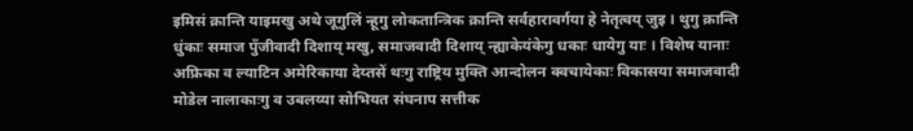इमिसं क्रान्ति याइमखु अथे जूगुलिं न्हूगु लोकतान्त्रिक क्रान्ति सर्वहारावर्गया हे नेतृत्वय् जुइ । थुगु क्रान्ति धुंकाः समाज पुँजीवादी दिशाय् मखु, समाजवादी दिशाय् न्ह्याकेयंकेगु धकाः धायेगु याः । विशेष यानाः अफ्रिका व ल्याटिन अमेरिकाया देय्तसें थःगु राष्ट्रिय मुक्ति आन्दोलन क्वचायेकाः विकासया समाजवादी मोडेल नालाकाःगु व उबलय्या सोभियत संघनाप सत्तीक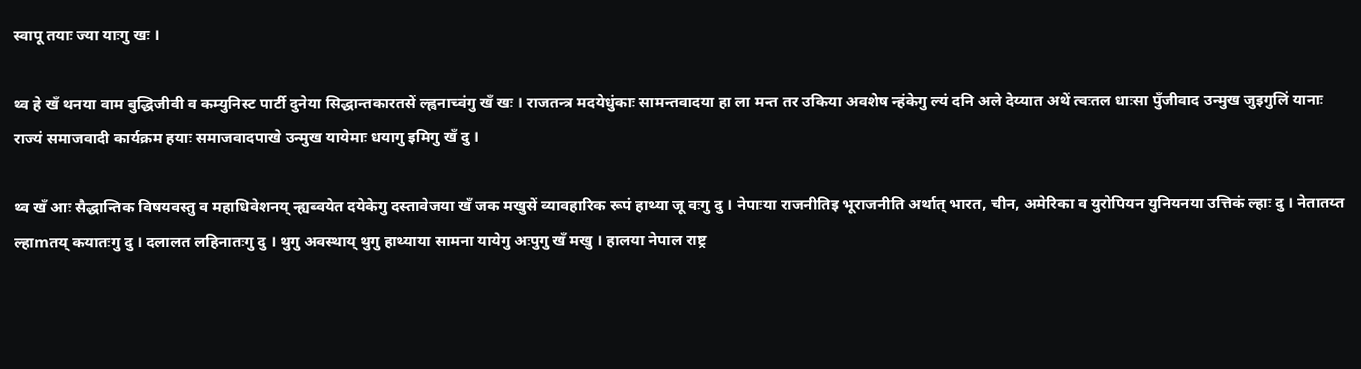स्वापू तयाः ज्या याःगु खः ।

थ्व हे खँ थनया वाम बुद्धिजीवी व कम्युनिस्ट पार्टी दुनेया सिद्धान्तकारतसें ल्ह्वनाच्वंगु खँ खः । राजतन्त्र मदयेधुंकाः सामन्तवादया हा ला मन्त तर उकिया अवशेष न्हंकेगु ल्यं दनि अले देय्यात अथें त्वःतल धाःसा पुँजीवाद उन्मुख जुइगुलिं यानाः राज्यं समाजवादी कार्यक्रम हयाः समाजवादपाखे उन्मुख यायेमाः धयागु इमिगु खँ दु ।

थ्व खँ आः सैद्धान्तिक विषयवस्तु व महाधिवेशनय् न्ह्यब्वयेत दयेकेगु दस्तावेजया खँ जक मखुसें व्यावहारिक रूपं हाथ्या जू वःगु दु । नेपाःया राजनीतिइ भूराजनीति अर्थात् भारत, चीन, अमेरिका व युरोपियन युनियनया उत्तिकं ल्हाः दु । नेतातय्त ल्हाmतय् कयातःगु दु । दलालत लहिनातःगु दु । थुगु अवस्थाय् थुगु हाथ्याया सामना यायेगु अःपुगु खँ मखु । हालया नेपाल राष्ट्र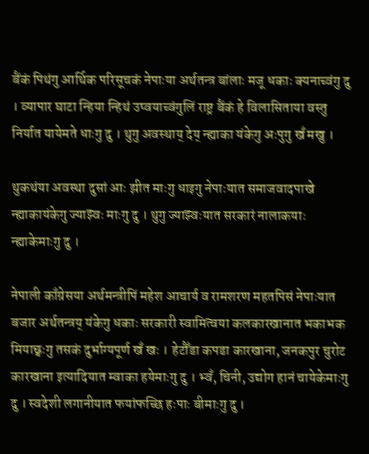बैंकं पिथंगु आर्थिक परिसूचकं नेपाःया अर्थतन्त्र बांलाः मजू धकाः क्यनाच्वंगु दु । व्यापार घाटा न्हिया न्हिथं उप्वयाच्वंगुलिं राष्ट्र बैंकं हे विलासिताया वस्तु निर्यात यायेमते धाःगु दु । थुगु अवस्थाय् देय् न्ह्याका यंकेगु अःपुगु खँ मखु ।

थुकथंया अवस्था दुसां आः झीत माःगु धाइगु नेपाःयात समाजवादपाखे न्ह्याकायंकेगु ज्याझ्वः माःगु दु । थुगु ज्याझ्वःयात सरकारं नालाकयाः न्ह्याकेमाःगु दु ।

नेपाली काँग्रेसया अर्थमन्त्रीपिं महेश आचार्य व रामशरण महतपिसं नेपाःयात बजार अर्थतन्त्रय् यंकेगु धकाः सरकारी स्वामित्वया कलकारखानात भकाभक मियाछ्वःगु तसकं दुर्भाग्यपूर्ण खँ खः । हेटौँडा कपडा कारखाना, जनकपुर चुरोट कारखाना इत्यादियात म्वाका हयेमाःगु दु । भ्वँ, चिनी, उद्योग हानं चायेकेमाःगु दु । स्वदेशी लगानीयात फयांफच्छि हःपाः बीमाःगु दु ।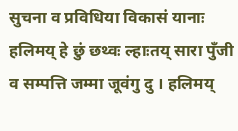सुचना व प्रविधिया विकासं यानाः हलिमय् हे छुं छथ्वः ल्हाःतय् सारा पुँजी व सम्पत्ति जम्मा जूवंगु दु । हलिमय्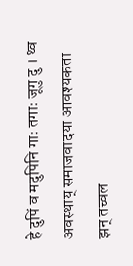हे दुपिं व मदुपिनि गाः तगाः जूगु दु । थ्व अवस्थाय् समाजवादया आवश्यकता झन् तच्वल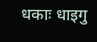धकाः धाइगु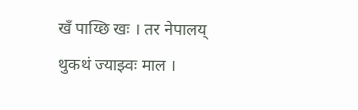खँ पाय्छि खः । तर नेपालय् थुकथं ज्याझ्वः माल ।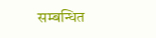सम्बन्धित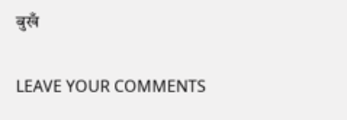बुखँ

LEAVE YOUR COMMENTS